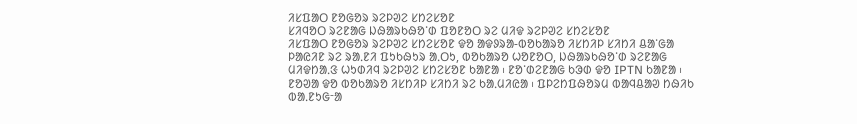ᱤᱥᱯᱟᱛ ᱱᱚᱜᱚᱨ ᱨᱮᱞᱣᱮ ᱥᱴᱮᱥᱚᱱ
ᱥᱤᱧᱚᱛ ᱨᱮᱱᱟᱜ ᱡᱷᱟᱨᱠᱷᱚᱸᱰ ᱯᱚᱱᱚᱛ ᱨᱮ ᱢᱤᱫ ᱨᱮᱞᱣᱮ ᱥᱴᱮᱥᱚᱱ
ᱤᱥᱯᱟᱛ ᱱᱚᱜᱚᱨ ᱨᱮᱞᱣᱮ ᱥᱴᱮᱥᱚᱱ ᱫᱚ ᱟᱫᱽᱨᱟ-ᱵᱚᱠᱟᱨᱚ ᱤᱥᱴᱤᱞ ᱥᱤᱴᱤ ᱪᱟᱸᱜᱟ ᱞᱟᱭᱤᱱ ᱨᱮ ᱨᱟᱹᱱᱤ ᱯᱩᱠᱷᱩᱨ ᱟᱹᱛᱩ, ᱵᱚᱠᱟᱨᱚ ᱦᱚᱱᱚᱛ, ᱡᱷᱟᱨᱠᱷᱚᱸᱰ ᱨᱮᱱᱟᱜ ᱢᱤᱫᱴᱟᱹᱝ ᱦᱩᱰᱤᱧ ᱨᱮᱞᱣᱮ ᱥᱴᱮᱥᱚᱱ ᱠᱟᱱᱟ ᱾ ᱱᱚᱸᱰᱮᱱᱟᱜ ᱠᱳᱰ ᱫᱚ IPTN ᱠᱟᱱᱟ ᱾ ᱱᱚᱣᱟ ᱫᱚ ᱵᱚᱠᱟᱨᱚ ᱤᱥᱴᱤᱞ ᱥᱤᱴᱤ ᱨᱮ ᱠᱟᱹᱢᱤᱭᱟ ᱾ ᱯᱞᱮᱴᱯᱷᱚᱨᱢ ᱵᱟᱧᱪᱟᱣ ᱴᱷᱤᱠ ᱵᱟᱹᱱᱩᱜᱼᱟ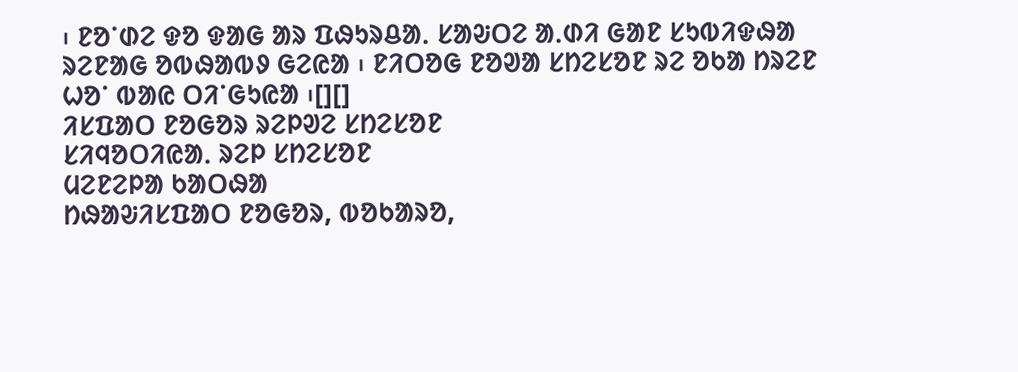᱾ ᱱᱚᱸᱰᱮ ᱫᱚ ᱫᱟᱜ ᱟᱨ ᱯᱷᱩᱨᱪᱟᱹ ᱥᱟᱶᱛᱮ ᱟᱹᱰᱤ ᱜᱟᱱ ᱥᱩᱵᱤᱫᱷᱟ ᱨᱮᱱᱟᱜ ᱚᱵᱷᱟᱵᱽ ᱜᱮᱭᱟ ᱾ ᱱᱤᱛᱚᱜ ᱱᱚᱣᱟ ᱥᱴᱮᱥᱚᱱ ᱨᱮ ᱚᱠᱟ ᱴᱨᱮᱱ ᱦᱚᱸ ᱵᱟᱭ ᱛᱤᱸᱜᱩᱭᱟ ᱾[][]
ᱤᱥᱯᱟᱛ ᱱᱚᱜᱚᱨ ᱨᱮᱞᱣᱮ ᱥᱴᱮᱥᱚᱱ
ᱥᱤᱧᱚᱛᱤᱭᱟᱹ ᱨᱮᱞ ᱥᱴᱮᱥᱚᱱ
ᱢᱮᱱᱮᱞᱟ ᱠᱟᱛᱷᱟ
ᱴᱷᱟᱶᱤᱥᱯᱟᱛ ᱱᱚᱜᱚᱨ, ᱵᱚᱠᱟᱨᱚ,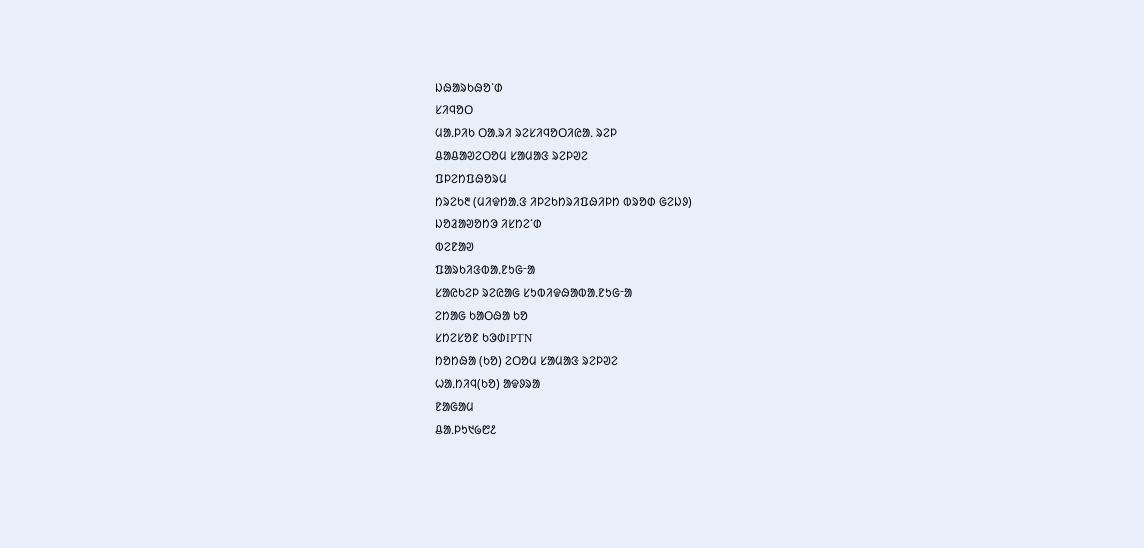ᱡᱷᱟᱨᱠᱷᱚᱸᱰ
ᱥᱤᱧᱚᱛ
ᱢᱟᱹᱞᱤᱠ ᱛᱟᱹᱨᱤ ᱨᱮᱥᱤᱧᱚᱛᱤᱭᱟᱹ ᱨᱮᱞ
ᱪᱟᱪᱟᱣᱮᱛᱚᱢ ᱥᱟᱢᱟᱝ ᱨᱮᱞᱣᱮ
ᱯᱞᱮᱴᱯᱷᱚᱨᱢ
ᱴᱨᱮᱠ᱓ (ᱢᱤᱫᱴᱟᱹᱝ ᱤᱞᱮᱠᱴᱨᱤᱯᱷᱤᱞᱴ ᱵᱨᱚᱰ ᱜᱮᱡᱽ)
ᱡᱚᱲᱟᱣᱚᱴᱳ ᱤᱥᱴᱮᱸᱰ
ᱵᱮᱱᱟᱣ
ᱯᱟᱨᱠᱤᱝᱵᱟᱹᱱᱩᱜᱼᱟ
ᱥᱟᱭᱠᱮᱞ ᱨᱮᱭᱟᱜ ᱥᱩᱵᱤᱫᱷᱟᱵᱟᱹᱱᱩᱜᱼᱟ
ᱮᱴᱟᱜ ᱠᱟᱛᱷᱟ ᱠᱚ
ᱥᱴᱮᱥᱚᱱ ᱠᱳᱰIPTN
ᱴᱚᱴᱷᱟ (ᱠᱚ) ᱮᱛᱚᱢ ᱥᱟᱢᱟᱝ ᱨᱮᱞᱣᱮ
ᱦᱟᱹᱴᱤᱧ(ᱠᱚ) ᱟᱫᱽᱨᱟ
ᱱᱟᱜᱟᱢ
ᱪᱟᱹᱞᱩ᱑᱙᱘᱒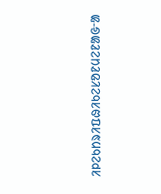ᱤᱞᱮᱠᱴᱨᱤᱯᱷᱤᱠᱮᱥᱚᱱᱢᱮᱱᱟᱜᱼᱟ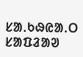ᱥᱟᱹᱠᱷᱭᱟᱹᱛ
ᱥᱟᱯᱲᱟᱣ